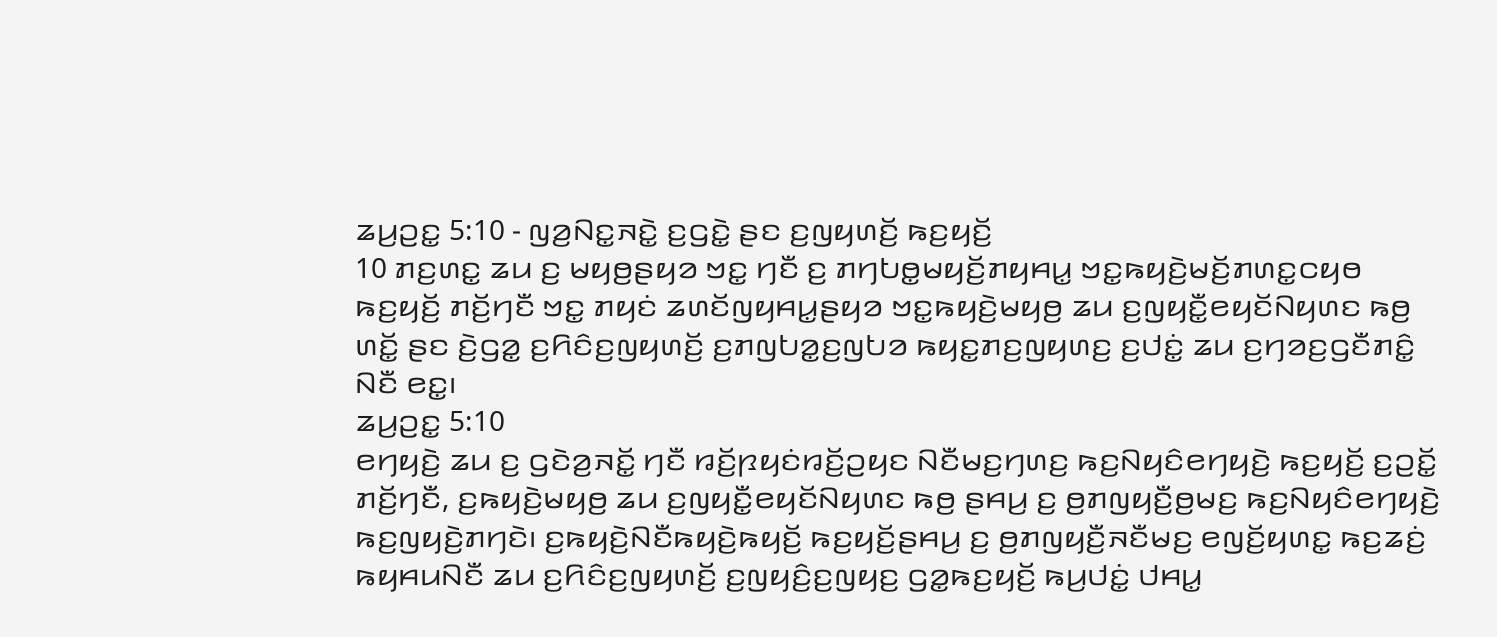ꤘꤣ꤬ꤑꤢ꤭ 5:10 - ꤜꤤ꤬ꤡꤢ꤭ꤏꤢꤧ꤭ ꤢ꤬ꤞꤢꤧ꤭ ꤔꤢ ꤢ꤬ꤜꤟꤛꤢꤩ꤬ ꤒꤢ꤬ꤟꤢꤩ꤬
10 ꤊꤢ꤬ꤛꤢ꤭ ꤘꤣ ꤢ꤬ ꤗꤟꤥ꤬ꤔꤟꤤ ꤠꤢ꤭ ꤚꤢꤪ ꤢ꤬ ꤊꤚꤝꤥ꤭ꤗꤟꤢꤩ꤬ꤊꤟꤌꤣ꤭ ꤠꤢ꤭ꤒꤟꤢꤧ꤬ꤗꤢꤩ꤬ꤊꤛꤢ꤭ꤍꤟꤥ ꤒꤢ꤬ꤟꤢꤩ꤬ ꤊꤢꤩ꤬ꤚꤢꤪ ꤠꤢ꤭ ꤊꤟꤢꤦ ꤘꤛꤢꤩꤜꤟꤌꤣ꤭ꤔꤟꤤ ꤠꤢ꤭ꤒꤟꤢꤧ꤬ꤗꤟꤥ꤬ ꤘꤣ ꤢ꤬ꤜꤟꤢꤪ꤭ꤕꤟꤢꤩꤡꤟꤛꤢ ꤒꤥ꤬ ꤛꤢꤩ꤭ ꤔꤢ ꤢꤧ꤬ꤞꤤ꤭ ꤢ꤬ꤖꤢꤨꤢ꤬ꤜꤟꤛꤢꤩ꤬ ꤢ꤬ꤊꤜꤝꤤ꤭ꤢ꤬ꤜꤝꤤ ꤒꤟꤢ꤭ꤊꤢ꤬ꤜꤟꤛꤢ꤬ ꤢ꤬ꤓꤢꤦ꤭ ꤘꤣ ꤢ꤬ꤚꤤꤢ꤬ꤞꤢꤪꤊꤢꤨ꤭ ꤡꤢꤪ ꤕꤢ꤭꤯
ꤘꤣ꤬ꤑꤢ꤭ 5:10
ꤕꤚꤟꤢꤧ꤬ ꤘꤣ ꤢ꤬ ꤞꤢꤧꤤ꤬ꤏꤢꤩ꤭ ꤚꤢꤪ ꤙꤢꤩ꤬ꤐꤟꤢꤦꤙꤢꤩ꤬ꤑꤟꤢ ꤡꤢꤪꤗꤢ꤬ꤚꤛꤢ꤬ ꤒꤢ꤬ꤡꤟꤢꤨꤕꤚꤟꤢꤧ꤬ ꤒꤢ꤬ꤟꤢꤩ꤬ ꤢ꤬ꤑꤢꤩ꤭ ꤊꤢꤩ꤬ꤚꤢꤪ, ꤢ꤬ꤒꤟꤢꤧ꤬ꤗꤟꤥ꤬ ꤘꤣ ꤢ꤬ꤜꤟꤢꤪ꤭ꤕꤟꤢꤩꤡꤟꤛꤢ ꤒꤥ꤬ ꤔꤌꤣ꤬ ꤢ꤬ ꤥ꤬ꤊꤜꤟꤢꤪ꤬ꤥ꤬ꤗꤢ꤬ ꤒꤢ꤬ꤡꤟꤢꤨꤕꤚꤟꤢꤧ꤬ ꤒꤢ꤬ꤜꤟꤢꤧ꤬ꤊꤚꤢꤧ꤯ ꤢ꤬ꤒꤟꤢꤧ꤬ꤡꤢꤪꤒꤟꤢꤧ꤬ꤒꤟꤢꤩ꤬ ꤒꤢ꤬ꤟꤢꤩ꤬ꤔꤌꤣ꤬ ꤢ꤬ ꤥ꤬ꤊꤜꤟꤢꤪ꤬ꤏꤢꤪꤗꤢ꤬ ꤕꤜꤢꤩ꤬ꤟꤛꤢ꤭ ꤒꤢ꤬ꤘꤢꤦ꤬ ꤒꤟꤌꤣꤡꤢꤪ ꤘꤣ ꤢ꤬ꤖꤢꤨꤢ꤬ꤜꤟꤛꤢꤩ꤬ ꤢ꤬ꤜꤟꤢꤨ꤬ꤢ꤬ꤜꤟꤢ꤬ ꤞꤤ꤭ꤒꤢ꤬ꤟꤢꤩ꤬ ꤒꤣ꤬ꤓꤢꤦ꤭ ꤓꤌꤣ꤭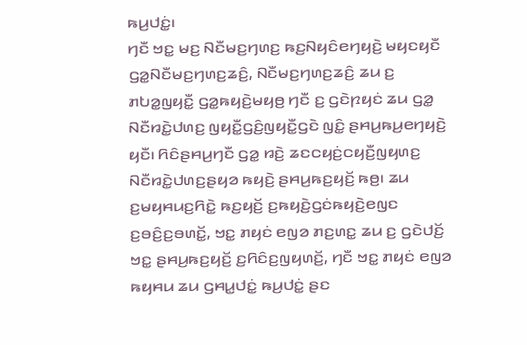ꤒꤣ꤬ꤓꤢꤦ꤭꤯
ꤚꤢꤪ ꤠꤢ꤭ ꤗꤢ꤬ ꤡꤢꤪꤗꤢ꤬ꤚꤛꤢ꤬ ꤒꤢ꤬ꤡꤟꤢꤨꤕꤚꤟꤢꤧ꤬ ꤗꤟꤢꤟꤢꤪ ꤞꤤ꤭ꤡꤢꤪꤗꤢ꤬ꤚꤛꤢ꤬ꤘꤢꤨ꤬, ꤡꤢꤪꤗꤢ꤬ꤚꤛꤢ꤬ꤘꤢꤨ꤬ ꤘꤣ ꤢ꤬ ꤊꤝꤤ꤭ꤜꤟꤢꤪ꤭ ꤞꤤ꤭ꤒꤟꤢꤧ꤬ꤗꤟꤥ꤬ ꤚꤢꤪ ꤢ꤬ ꤞꤢꤧꤐꤟꤢꤦ ꤘꤣ ꤞꤤ꤭ ꤡꤢꤪꤙꤢꤧ꤭ꤓꤛꤢ꤬ ꤜꤟꤢꤪ꤭ꤞꤢꤨ꤬ꤜꤟꤢꤪ꤭ꤞꤢꤧ ꤜꤢꤨ꤭ ꤔꤌꤣ꤬ꤒꤣ꤬ꤕꤚꤟꤢꤧ꤬ ꤟꤢꤪ꤯ ꤖꤢꤨꤔꤌꤣ꤬ꤚꤢꤪ ꤞꤤ꤭ ꤙꤢꤧ꤬ ꤘꤢꤍꤟꤢꤦ꤬ꤍꤟꤢꤪ꤬ꤜꤟꤛꤢ꤬ ꤡꤢꤪꤙꤢꤧ꤭ꤓꤛꤢ꤬ꤔꤟꤤ ꤒꤟꤢꤧ꤬ ꤔꤌꤣ꤬ꤒꤢ꤬ꤟꤢꤩ꤬ ꤒꤥ꤬꤯ ꤘꤣ ꤢ꤬ꤗꤟꤌꤣꤢ꤬ꤖꤢꤧ꤭ ꤒꤢ꤬ꤟꤢꤩ꤬ ꤢ꤬ꤒꤟꤢꤧ꤬ꤞꤢꤦꤒꤟꤢꤧ꤬ꤕꤜꤢ ꤢ꤬ꤋꤢꤨ꤬ꤢ꤬ꤋꤛꤢꤩ꤭, ꤠꤢ꤭ ꤊꤟꤢꤦ ꤕꤜꤤ ꤊꤢ꤬ꤛꤢ꤭ ꤘꤣ ꤢ꤬ ꤞꤢꤧꤓꤢꤩ꤬ ꤠꤢ꤭ ꤔꤌꤣ꤬ꤒꤢ꤬ꤟꤢꤩ꤬ ꤢ꤬ꤖꤢꤨꤢ꤬ꤜꤟꤛꤢꤩ꤬, ꤚꤢꤪ ꤠꤢ꤭ ꤊꤟꤢꤦ ꤕꤜꤤ ꤒꤟꤌꤣ ꤘꤣ ꤞꤌꤣ꤭ꤓꤢꤦ꤭ ꤒꤣ꤬ꤓꤢꤦ꤭ ꤔꤢ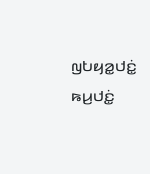ꤜꤝꤟꤤ꤭ꤓꤢꤦ꤭ ꤒꤣ꤬ꤓꤢꤦ꤭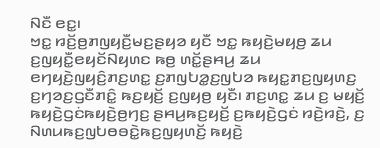ꤡꤢꤪ ꤕꤢ꤭꤯
ꤠꤢ꤭ ꤙꤢꤩ꤬ꤥ꤬ꤊꤜꤟꤢꤪ꤬ꤗꤢ꤬ꤔꤟꤤ ꤟꤢꤪ ꤠꤢ꤭ ꤒꤟꤢꤧ꤬ꤗꤟꤥ꤬ ꤘꤣ ꤢ꤬ꤜꤟꤢꤪ꤭ꤕꤟꤢꤩꤡꤟꤛꤢ ꤒꤥ꤬ ꤛꤢꤩ꤭ꤔꤌꤣ꤬ ꤘꤣ ꤕꤚꤟꤢꤧ꤬ꤜꤟꤢꤨ꤬ꤊꤢ꤬ꤛꤢ꤭ ꤢ꤬ꤊꤜꤝꤤ꤭ꤢ꤬ꤜꤝꤤ ꤒꤟꤢ꤭ꤊꤢ꤬ꤜꤟꤛꤢ꤬ ꤢ꤬ꤚꤤꤢ꤬ꤞꤢꤪꤊꤢꤨ꤭ ꤒꤢ꤬ꤟꤢꤩ꤬ ꤢ꤬ꤜꤟꤥ꤬ ꤟꤢꤪ꤯ ꤊꤢ꤬ꤛꤢ꤭ ꤘꤣ ꤢ꤬ ꤗꤟꤢꤩ꤬ ꤒꤟꤢꤧ꤬ꤞꤢꤦꤒꤟꤢꤧ꤬ꤥ꤬ꤚꤢ꤬ ꤔꤌꤣ꤬ꤒꤢ꤬ꤟꤢꤩ꤬ ꤢ꤬ꤒꤟꤢꤧ꤬ꤞꤢꤦ ꤙꤢꤧ꤬ꤙꤢꤧ꤬, ꤢ꤬ ꤡꤛꤣꤒꤢ꤬ꤜꤝꤥꤋꤢꤧ꤭ꤒꤢ꤬ꤜꤟꤛꤢꤩ꤬ ꤒꤟꤢꤧ꤬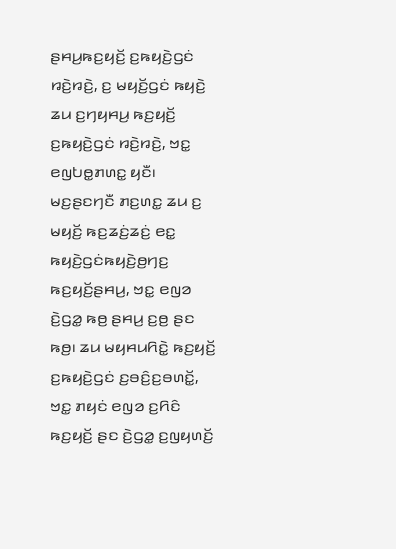ꤔꤌꤣ꤬ꤒꤢ꤬ꤟꤢꤩ꤬ ꤢ꤬ꤒꤟꤢꤧ꤬ꤞꤢꤦ ꤙꤢꤧ꤬ꤙꤢꤧ꤬, ꤢ꤬ ꤗꤟꤢꤩ꤬ꤞꤢꤦ ꤒꤟꤢꤧ꤬ ꤘꤣ ꤢ꤬ꤚꤟꤌꤣ꤬ ꤒꤢ꤬ꤟꤢꤩ꤬ ꤢ꤬ꤒꤟꤢꤧ꤬ꤞꤢꤦ ꤙꤢꤧ꤬ꤙꤢꤧ꤬, ꤠꤢ꤭ ꤕꤜꤝꤥ꤭ꤊꤛꤢ꤭ ꤟꤢꤪ꤯ ꤗꤢ꤬ꤔꤢꤚꤢꤪ ꤊꤢ꤬ꤛꤢ꤭ ꤘꤣ ꤢ꤬ ꤗꤟꤢꤩ꤬ ꤒꤢ꤬ꤘꤢꤦ꤬ꤘꤢꤦ꤬ ꤕꤢ꤭ ꤒꤟꤢꤧ꤬ꤞꤢꤦꤒꤟꤢꤧ꤬ꤥ꤬ꤚꤢ꤬ ꤒꤢ꤬ꤟꤢꤩ꤬ꤔꤌꤣ꤬, ꤠꤢ꤭ ꤕꤜꤤ ꤢꤧ꤬ꤞꤤ꤭ ꤒꤥ꤬ ꤔꤌꤣ꤬ ꤢ꤬ꤥ꤬ ꤔꤢ ꤒꤥ꤬꤯ ꤘꤣ ꤗꤟꤌꤣꤖꤢꤧ꤭ ꤒꤢ꤬ꤟꤢꤩ꤬ ꤢ꤬ꤒꤟꤢꤧ꤬ꤞꤢꤦ ꤢ꤬ꤋꤢꤨ꤬ꤢ꤬ꤋꤛꤢꤩ꤭, ꤠꤢ꤭ ꤊꤟꤢꤦ ꤕꤜꤤ ꤢ꤬ꤖꤢꤨ ꤒꤢ꤬ꤟꤢꤩ꤬ ꤔꤢ ꤢꤧ꤬ꤞꤤ꤭ ꤢ꤬ꤜꤟꤛꤢꤩ꤬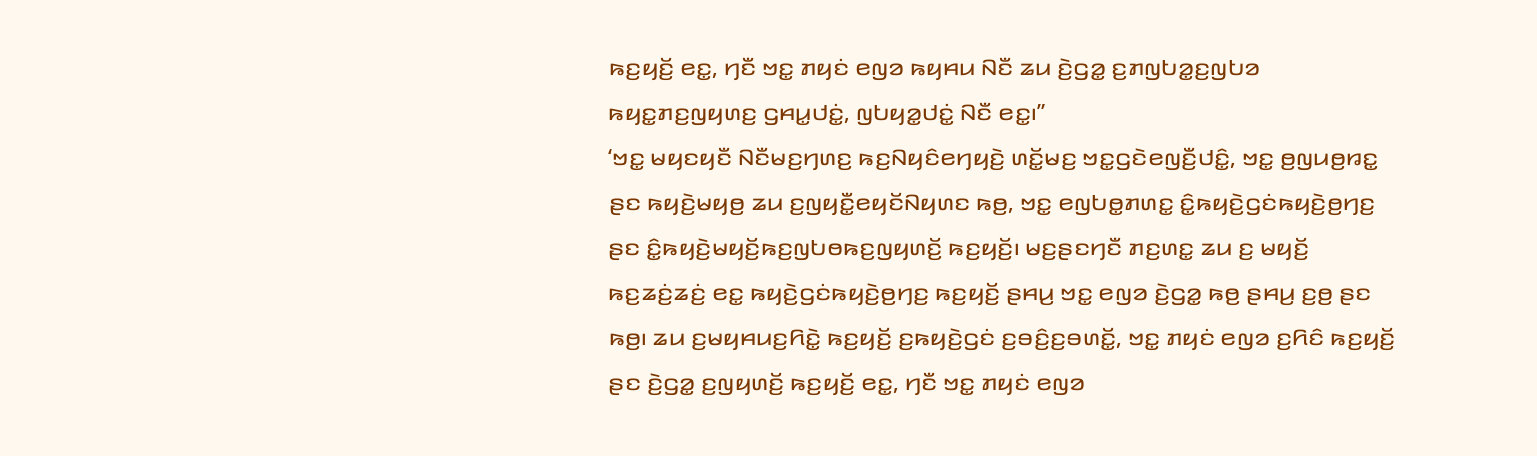ꤒꤢ꤬ꤟꤢꤩ꤬ ꤕꤢ꤭, ꤚꤢꤪ ꤠꤢ꤭ ꤊꤟꤢꤦ ꤕꤜꤤ ꤒꤟꤌꤣ ꤡꤢꤪ ꤘꤣ ꤢꤧ꤬ꤞꤤ꤭ ꤢ꤬ꤊꤜꤝꤤ꤭ꤢ꤬ꤜꤝꤤ ꤒꤟꤢ꤭ꤊꤢ꤬ꤜꤟꤛꤢ꤬ ꤞꤌꤣ꤭ꤓꤢꤦ꤭, ꤜꤝꤟꤤ꤭ꤓꤢꤦ꤭ ꤡꤢꤪ ꤕꤢ꤭꤯”
‘ꤠꤢ꤭ ꤗꤟꤢꤟꤢꤪ ꤡꤢꤪꤗꤢ꤬ꤚꤛꤢ꤬ ꤒꤢ꤬ꤡꤟꤢꤨꤕꤚꤟꤢꤧ꤬ ꤛꤢꤩ꤭ꤗꤢ꤬ ꤠꤢ꤭ꤞꤢꤧꤕꤜꤢꤪ꤬ꤓꤢꤨ꤭, ꤠꤢ꤭ ꤥ꤬ꤜꤣꤥ꤬ꤙꤢ꤭ ꤔꤢ ꤒꤟꤢꤧ꤬ꤗꤟꤥ꤬ ꤘꤣ ꤢ꤬ꤜꤟꤢꤪ꤭ꤕꤟꤢꤩꤡꤟꤛꤢ ꤒꤥ꤬, ꤠꤢ꤭ ꤕꤜꤝꤥ꤭ꤊꤛꤢ꤭ ꤢꤨ꤭ꤒꤟꤢꤧ꤬ꤞꤢꤦꤒꤟꤢꤧ꤬ꤥ꤬ꤚꤢ꤬ ꤔꤢ ꤢꤨ꤭ꤒꤟꤢꤧ꤬ꤗꤟꤢꤩ꤬ꤒꤢ꤬ꤜꤝꤥꤒꤢ꤬ꤜꤟꤛꤢꤩ꤬ ꤒꤢ꤬ꤟꤢꤩ꤬꤯ ꤗꤢ꤬ꤔꤢꤚꤢꤪ ꤊꤢ꤬ꤛꤢ꤭ ꤘꤣ ꤢ꤬ ꤗꤟꤢꤩ꤬ ꤒꤢ꤬ꤘꤢꤦ꤬ꤘꤢꤦ꤬ ꤕꤢ꤭ ꤒꤟꤢꤧ꤬ꤞꤢꤦꤒꤟꤢꤧ꤬ꤥ꤬ꤚꤢ꤬ ꤒꤢ꤬ꤟꤢꤩ꤬ ꤔꤌꤣ꤬ ꤠꤢ꤭ ꤕꤜꤤ ꤢꤧ꤬ꤞꤤ꤭ ꤒꤥ꤬ ꤔꤌꤣ꤬ ꤢ꤬ꤥ꤬ ꤔꤢ ꤒꤥ꤬꤯ ꤘꤣ ꤢ꤬ꤗꤟꤌꤣꤢ꤬ꤖꤢꤧ꤭ ꤒꤢ꤬ꤟꤢꤩ꤬ ꤢ꤬ꤒꤟꤢꤧ꤬ꤞꤢꤦ ꤢ꤬ꤋꤢꤨ꤬ꤢ꤬ꤋꤛꤢꤩ꤭, ꤠꤢ꤭ ꤊꤟꤢꤦ ꤕꤜꤤ ꤢ꤬ꤖꤢꤨ ꤒꤢ꤬ꤟꤢꤩ꤬ ꤔꤢ ꤢꤧ꤬ꤞꤤ꤭ ꤢ꤬ꤜꤟꤛꤢꤩ꤬ ꤒꤢ꤬ꤟꤢꤩ꤬ ꤕꤢ꤭, ꤚꤢꤪ ꤠꤢ꤭ ꤊꤟꤢꤦ ꤕꤜꤤ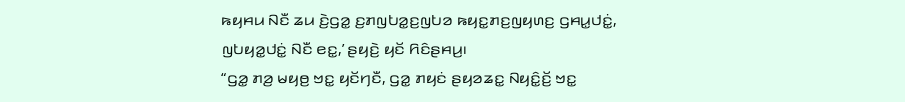ꤒꤟꤌꤣ ꤡꤢꤪ ꤘꤣ ꤢꤧ꤬ꤞꤤ꤭ ꤢ꤬ꤊꤜꤝꤤ꤭ꤢ꤬ꤜꤝꤤ ꤒꤟꤢ꤭ꤊꤢ꤬ꤜꤟꤛꤢ꤬ ꤞꤌꤣ꤭ꤓꤢꤦ꤭, ꤜꤝꤟꤤ꤭ꤓꤢꤦ꤭ ꤡꤢꤪ ꤕꤢ꤭,’ ꤔꤟꤢꤧ꤬ ꤟꤢꤩ ꤖꤢꤨꤔꤌꤣ꤬꤯
“ꤞꤤ꤭ ꤊꤤ꤬ ꤗꤟꤥ꤬ ꤠꤢ꤭ ꤟꤢꤩꤚꤢꤪ, ꤞꤤ꤭ ꤊꤟꤢꤦ ꤔꤟꤤꤘꤢ꤭ ꤡꤟꤢꤨ꤭ꤢꤩ꤬ ꤠꤢ꤭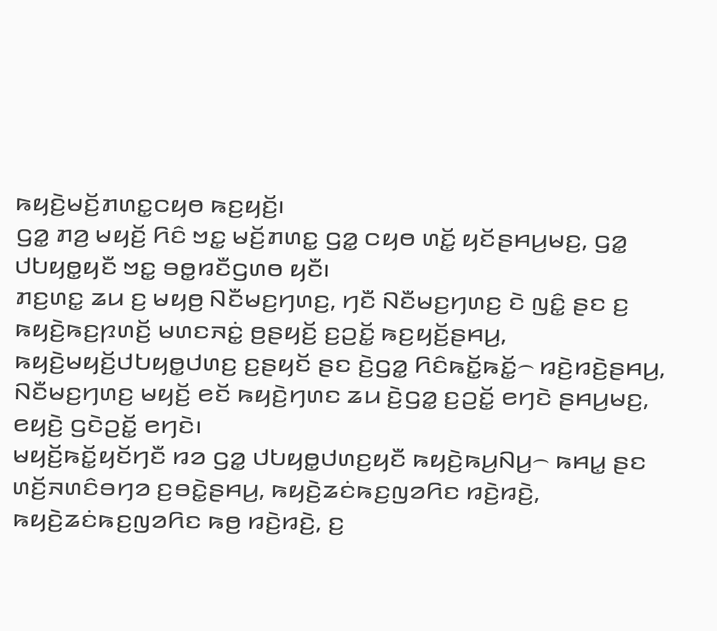ꤒꤟꤢꤧ꤬ꤗꤢꤩ꤬ꤊꤛꤢ꤭ꤍꤟꤥ ꤒꤢ꤬ꤟꤢꤩ꤬꤯
ꤞꤤ꤭ ꤊꤤ꤬ ꤗꤟꤢꤩ꤬ ꤖꤢꤨ ꤠꤢ꤭ ꤗꤢꤩ꤬ꤊꤛꤢ꤭ ꤞꤤ꤭ ꤍꤟꤥ ꤛꤢꤩ꤭ ꤟꤢꤩꤔꤌꤣ꤬ꤗꤢ꤬, ꤞꤤ꤭ ꤓꤝꤟꤥ꤭ꤟꤢꤪ ꤠꤢ꤭ ꤋꤥ꤭ꤙꤢꤪꤞꤛꤥ ꤟꤢꤪ꤯
ꤊꤢ꤬ꤛꤢ꤭ ꤘꤣ ꤢ꤬ ꤗꤟꤥ꤬ ꤡꤢꤪꤗꤢ꤬ꤚꤛꤢ꤬, ꤚꤢꤪ ꤡꤢꤪꤗꤢ꤬ꤚꤛꤢ꤬ ꤢꤧ ꤜꤢꤨ꤭ ꤔꤢ ꤢ꤬ ꤒꤟꤢꤧ꤬ꤒꤢ꤬ꤐꤛꤢꤩ꤬ ꤗꤛꤢꤏꤢꤦ꤭ ꤥ꤬ꤔꤟꤢꤩ꤬ ꤢ꤬ꤑꤢꤩ꤭ ꤒꤢ꤬ꤟꤢꤩ꤬ꤔꤌꤣ꤬, ꤒꤟꤢꤧ꤬ꤗꤟꤢꤩ꤬ꤓꤝꤟꤥ꤭ꤓꤛꤢ꤬ ꤢ꤬ꤔꤟꤢꤩ ꤔꤢ ꤢꤧ꤬ꤞꤤ꤭ ꤖꤢꤨꤒꤢꤩ꤭ꤒꤢꤩ꤭꤮ ꤙꤢꤧ꤬ꤙꤢꤧ꤬ꤔꤌꤣ꤬, ꤡꤢꤪꤗꤢ꤬ꤚꤛꤢ꤬ ꤗꤟꤢꤩ꤬ ꤕꤢꤩ ꤒꤟꤢꤧ꤬ꤚꤛꤢ ꤘꤣ ꤢꤧ꤬ꤞꤤ꤭ ꤢ꤬ꤑꤢꤩ꤭ ꤕꤚꤢꤧ ꤔꤌꤣ꤬ꤗꤢ꤬, ꤕꤟꤢꤧ꤬ ꤞꤢꤧꤑꤢꤩ꤭ ꤕꤚꤢꤧ꤯
ꤗꤟꤢꤩ꤬ꤒꤢꤩ꤭ꤟꤢꤩꤚꤢꤪ ꤙꤤ ꤞꤤ꤭ ꤓꤝꤟꤥ꤭ꤓꤛꤢ꤬ꤟꤢꤪ ꤒꤟꤢꤧ꤬ꤒꤣ꤬ꤡꤣ꤬꤮ ꤒꤌꤣ꤭ ꤔꤢ ꤛꤢꤩ꤬ꤏꤛꤢꤨꤋꤚꤤ ꤢ꤬ꤋꤢꤧ꤭ꤔꤌꤣ꤬, ꤒꤟꤢꤧ꤬ꤘꤢꤦꤒꤢ꤬ꤜꤤꤖꤢ ꤙꤢꤧ꤬ꤙꤢꤧ꤬, ꤒꤟꤢꤧ꤬ꤘꤢꤦꤒꤢ꤬ꤜꤤꤖꤢ ꤒꤥ꤬ ꤙꤢꤧ꤬ꤙꤢꤧ꤬, ꤢ꤬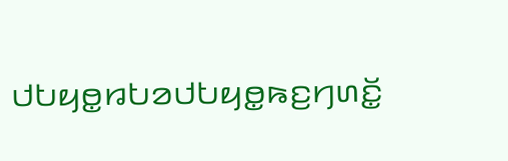ꤓꤝꤟꤥ꤭ꤙꤝꤤꤓꤝꤟꤥ꤭ꤒꤢ꤬ꤚꤛꤢꤩ꤭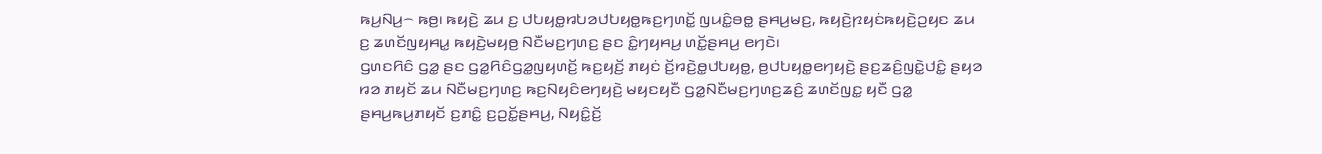ꤒꤣ꤬ꤡꤣ꤬꤮ ꤒꤥ꤬꤯ ꤒꤟꤢꤧ꤬ ꤘꤣ ꤢ꤬ ꤓꤝꤟꤥ꤭ꤙꤝꤤꤓꤝꤟꤥ꤭ꤒꤢ꤬ꤚꤛꤢꤩ꤭ ꤜꤣꤢꤨ꤭ꤋꤥ꤭ ꤔꤌꤣ꤬ꤗꤢ꤬, ꤒꤟꤢꤧ꤬ꤐꤟꤢꤦꤒꤟꤢꤧ꤬ꤑꤟꤢ ꤘꤣ ꤢ꤬ ꤘꤛꤢꤩꤜꤟꤌꤣ꤭ ꤒꤟꤢꤧ꤬ꤗꤟꤥ꤬ ꤡꤢꤪꤗꤢ꤬ꤚꤛꤢ꤬ ꤔꤢ ꤢꤨ꤭ꤚꤟꤌꤣ꤬ ꤛꤢꤩ꤭ꤔꤌꤣ꤬ ꤕꤚꤢꤧ꤯
ꤞꤛꤢꤖꤢꤨ ꤞꤤ꤭ ꤔꤢ ꤞꤤ꤭ꤖꤢꤨꤞꤤ꤭ꤜꤟꤛꤢꤩ꤬ ꤒꤢ꤬ꤟꤢꤩ꤬ ꤊꤟꤢꤦ ꤢꤩ꤬ꤙꤢꤧ꤬ꤥ꤭ꤓꤝꤟꤥ꤭, ꤥ꤬ꤓꤝꤟꤥ꤭ꤕꤚꤟꤢꤧ꤬ ꤔꤢ꤬ꤘꤢꤨ꤬ꤜꤢꤧ꤭ꤓꤢꤨ꤭ ꤔꤟꤤ ꤙꤤ ꤊꤟꤢꤩ ꤘꤣ ꤡꤢꤪꤗꤢ꤬ꤚꤛꤢ꤬ ꤒꤢ꤬ꤡꤟꤢꤨꤕꤚꤟꤢꤧ꤬ ꤗꤟꤢꤟꤢꤪ ꤞꤤ꤭ꤡꤢꤪꤗꤢ꤬ꤚꤛꤢ꤬ꤘꤢꤨ꤬ ꤘꤛꤢꤩꤜꤢ꤭ ꤟꤢꤪ ꤞꤤ꤭ ꤔꤌꤣ꤬ꤒꤣ꤬ꤊꤟꤢꤩ ꤢ꤬ꤊꤢꤨ꤭ ꤢ꤬ꤑꤢꤩ꤭ꤔꤌꤣ꤬, ꤡꤟꤢꤨ꤭ꤢꤩ꤬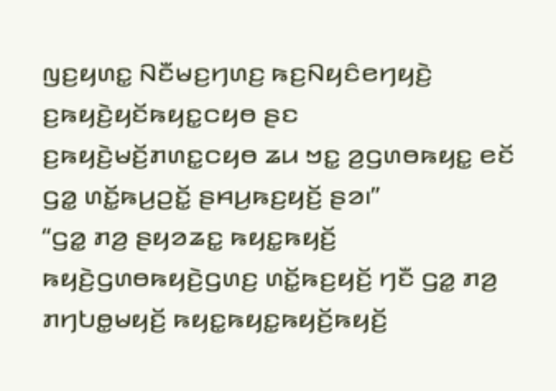ꤜꤢ꤬ꤟꤛꤢ꤭ ꤡꤢꤪꤗꤢ꤬ꤚꤛꤢ꤬ ꤒꤢ꤬ꤡꤟꤢꤨꤕꤚꤟꤢꤧ꤬ ꤢ꤬ꤒꤟꤢꤧ꤬ꤟꤢꤩꤒꤟꤢ꤭ꤍꤟꤥ ꤔꤢ ꤢ꤬ꤒꤟꤢꤧ꤬ꤗꤢꤩ꤬ꤊꤛꤢ꤭ꤍꤟꤥ ꤘꤣ ꤠꤢ꤭ ꤤ꤬ꤞꤛꤥꤒꤟꤢ꤭ ꤕꤢꤩ ꤞꤤ꤭ ꤛꤢꤩ꤭ꤒꤣ꤬ꤑꤢꤩ꤭ ꤔꤌꤣ꤬ꤒꤢ꤬ꤟꤢꤩ꤬ ꤔꤤ꤯”
“ꤞꤤ꤭ ꤊꤤ꤬ ꤔꤟꤤꤘꤢ꤭ ꤒꤟꤢ꤭ꤒꤟꤢꤩ꤬ ꤒꤟꤢꤧ꤬ꤞꤛꤥꤒꤟꤢꤧ꤬ꤞꤛꤢ꤬ ꤛꤢꤩ꤭ꤒꤢ꤬ꤟꤢꤩ꤬ ꤚꤢꤪ ꤞꤤ꤭ ꤊꤤ꤬ ꤊꤚꤝꤥ꤭ꤗꤟꤢꤩ꤬ ꤒꤟꤢ꤭ꤒꤟꤢ꤭ꤒꤟꤢꤩ꤬ꤒꤟꤢꤩ꤬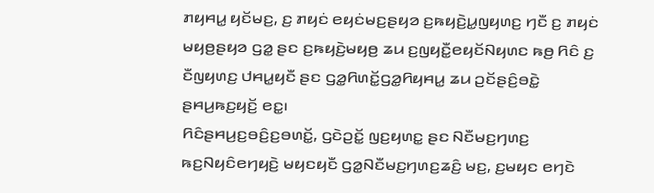ꤊꤟꤌꤣ꤭ ꤟꤢꤩꤗꤢ꤬, ꤢ꤬ ꤊꤟꤢꤦ ꤕꤟꤢꤦꤗꤢ꤬ꤔꤟꤤ ꤢ꤬ꤒꤟꤢꤧ꤬ꤣ꤭ꤜꤟꤛꤢ꤬ ꤚꤢꤪ ꤢ꤬ ꤊꤟꤢꤦ ꤗꤟꤥ꤬ꤔꤟꤤ ꤞꤤ꤭ ꤔꤢ ꤢ꤬ꤒꤟꤢꤧ꤬ꤗꤟꤥ꤬ ꤘꤣ ꤢ꤬ꤜꤟꤢꤪ꤭ꤕꤟꤢꤩꤡꤟꤛꤢ ꤒꤥ꤬ ꤖꤢꤨ ꤢ꤬ ꤢꤪꤜꤟꤛꤢ꤬ ꤓꤌꤣ꤭ꤟꤢꤪ ꤔꤢ ꤞꤤ꤭ꤖꤛꤢꤩ꤭ꤞꤤ꤭ꤖꤟꤌꤣ꤭ ꤘꤣ ꤑꤢꤩꤔꤢꤨ꤬ꤋꤢꤧ꤭ ꤔꤌꤣ꤬ꤒꤢ꤬ꤟꤢꤩ꤬ ꤕꤢ꤭꤯
ꤖꤢꤨꤔꤌꤣ꤬ꤢ꤬ꤋꤢꤨ꤬ꤢ꤬ꤋꤛꤢꤩ꤭, ꤞꤢꤧꤑꤢꤩ꤭ ꤜꤢ꤬ꤟꤛꤢ꤭ ꤔꤢ ꤡꤢꤪꤗꤢ꤬ꤚꤛꤢ꤬ ꤒꤢ꤬ꤡꤟꤢꤨꤕꤚꤟꤢꤧ꤬ ꤗꤟꤢꤟꤢꤪ ꤞꤤ꤭ꤡꤢꤪꤗꤢ꤬ꤚꤛꤢ꤬ꤘꤢꤨ꤬ ꤗꤢ꤬, ꤢ꤬ꤗꤟꤢ ꤕꤚꤢꤧ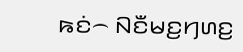ꤒꤢꤦ꤮ ꤡꤢꤪꤗꤢ꤬ꤚꤛꤢ꤬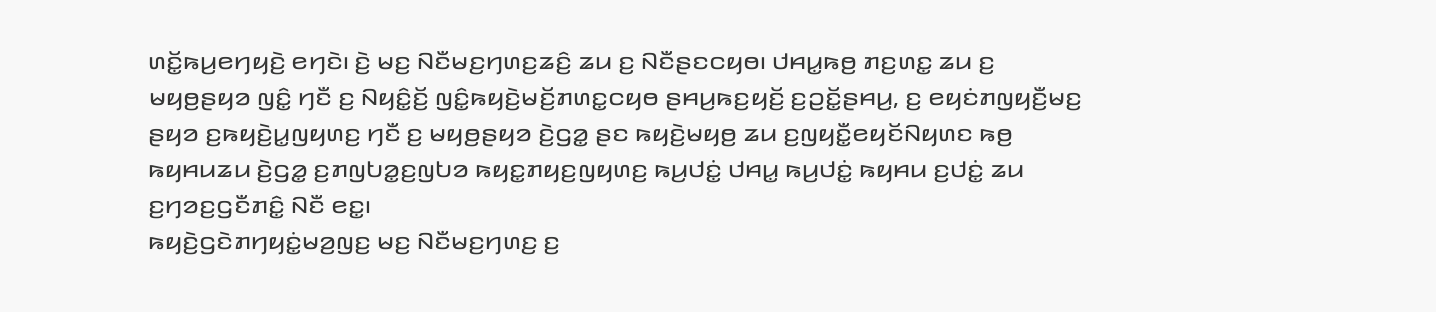ꤛꤢꤩ꤭ꤒꤣ꤬ꤕꤚꤟꤢꤧ꤬ ꤕꤚꤢꤧ꤯ ꤢꤧ꤬ ꤗꤢ꤬ ꤡꤢꤪꤗꤢ꤬ꤚꤛꤢ꤬ꤘꤢꤨ꤬ ꤘꤣ ꤢ꤬ ꤡꤢꤪꤔꤢꤍꤟꤥ꤯ ꤓꤌꤣ꤭ꤒꤥ꤬ ꤊꤢ꤬ꤛꤢ꤭ ꤘꤣ ꤢ꤬ ꤗꤟꤥ꤬ꤔꤟꤤ ꤜꤢꤨ꤭ ꤚꤢꤪ ꤢ꤬ ꤡꤟꤢꤨ꤭ꤢꤩ꤬ ꤜꤢꤨ꤭ꤒꤟꤢꤧ꤬ꤗꤢꤩ꤬ꤊꤛꤢ꤭ꤍꤟꤥ ꤔꤌꤣ꤬ꤒꤢ꤬ꤟꤢꤩ꤬ ꤢ꤬ꤑꤢꤩ꤭ꤔꤌꤣ꤬, ꤢ꤬ ꤕꤟꤢꤦꤊꤜꤟꤢꤪ꤬ꤗꤢ꤬ ꤔꤟꤤ ꤢ꤬ꤒꤟꤢꤧ꤬ꤣ꤭ꤜꤟꤛꤢ꤬ ꤚꤢꤪ ꤢ꤬ ꤗꤟꤥ꤬ꤔꤟꤤ ꤢꤧ꤬ꤞꤤ꤭ ꤔꤢ ꤒꤟꤢꤧ꤬ꤗꤟꤥ꤬ ꤘꤣ ꤢ꤬ꤜꤟꤢꤪ꤭ꤕꤟꤢꤩꤡꤟꤛꤢ ꤒꤥ꤬ ꤒꤟꤌꤣꤘꤣ ꤢꤧ꤬ꤞꤤ꤭ ꤢ꤬ꤊꤜꤝꤤ꤭ꤢ꤬ꤜꤝꤤ ꤒꤟꤢ꤭ꤊꤟꤢ꤬ꤜꤟꤛꤢ꤬ ꤒꤣ꤬ꤓꤢꤦ꤭ ꤓꤌꤣ꤭ ꤒꤣ꤬ꤓꤢꤦ꤭ ꤒꤟꤌꤣ ꤢ꤬ꤓꤢꤦ꤭ ꤘꤣ ꤢ꤬ꤚꤤꤢ꤬ꤞꤢꤪꤊꤢꤨ꤭ ꤡꤢꤪ ꤕꤢ꤭꤯
ꤒꤟꤢꤧ꤬ꤞꤢꤧꤊꤚꤟꤢꤦ꤭ꤗꤤ꤬ꤜꤢ꤬ ꤗꤢ꤬ ꤡꤢꤪꤗꤢ꤬ꤚꤛꤢ꤬ ꤢ꤬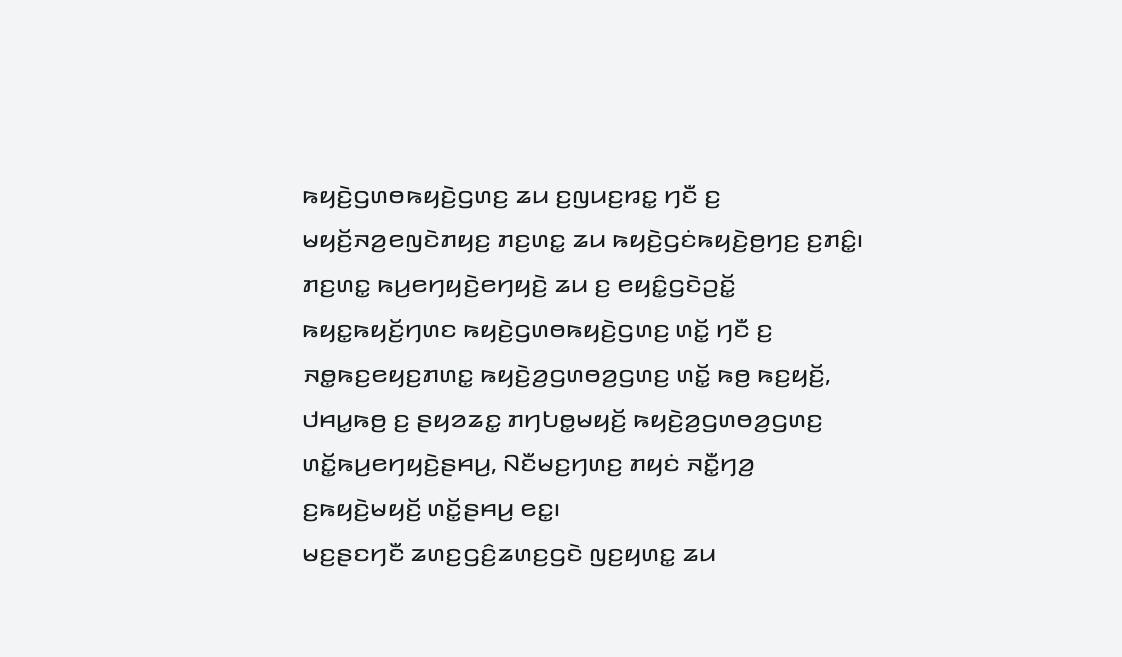ꤒꤟꤢꤧ꤬ꤞꤛꤥꤒꤟꤢꤧ꤬ꤞꤛꤢ꤬ ꤘꤣ ꤢ꤬ꤜꤣꤢ꤬ꤙꤢ꤭ ꤚꤢꤪ ꤢ꤬ ꤗꤟꤢꤩ꤬ꤏꤤ꤬ꤕꤜꤢꤧꤊꤟꤢ꤬ ꤊꤢ꤬ꤛꤢ꤭ ꤘꤣ ꤒꤟꤢꤧ꤬ꤞꤢꤦꤒꤟꤢꤧ꤬ꤥ꤬ꤚꤢ꤬ ꤢ꤬ꤊꤢꤨ꤭꤯ ꤊꤢ꤬ꤛꤢ꤭ ꤒꤣ꤬ꤕꤚꤟꤢꤧ꤬ꤕꤚꤟꤢꤧ꤬ ꤘꤣ ꤢ꤬ ꤕꤟꤢꤨ꤭ꤞꤢꤧꤑꤢꤩ꤭ ꤒꤟꤢ꤭ꤒꤟꤢꤩ꤬ꤚꤛꤢ ꤒꤟꤢꤧ꤬ꤞꤛꤥꤒꤟꤢꤧ꤬ꤞꤛꤢ꤬ ꤛꤢꤩ꤭ ꤚꤢꤪ ꤢ꤬ ꤏꤥ꤭ꤒꤢ꤬ꤕꤟꤢ꤬ꤊꤛꤢ꤭ ꤒꤟꤢꤧ꤬ꤤ꤬ꤞꤛꤥꤤ꤬ꤞꤛꤢ꤬ ꤛꤢꤩ꤭ ꤒꤥ꤬ ꤒꤢ꤬ꤟꤢꤩ꤬, ꤓꤌꤣ꤭ꤒꤥ꤬ ꤢ꤬ ꤔꤟꤤꤘꤢ꤭ ꤊꤚꤝꤥ꤭ꤗꤟꤢꤩ꤬ ꤒꤟꤢꤧ꤬ꤤ꤬ꤞꤛꤥꤤ꤬ꤞꤛꤢ꤬ ꤛꤢꤩ꤭ꤒꤣ꤬ꤕꤚꤟꤢꤧ꤬ꤔꤌꤣ꤬, ꤡꤢꤪꤗꤢ꤬ꤚꤛꤢ꤬ ꤊꤟꤢꤦ ꤏꤢꤪ꤭ꤚꤤ꤬ ꤢ꤬ꤒꤟꤢꤧ꤬ꤗꤟꤢꤩ꤬ ꤛꤢꤩ꤭ꤔꤌꤣ꤬ ꤕꤢ꤭꤯
ꤗꤢ꤬ꤔꤢꤚꤢꤪ ꤘꤛꤢ꤬ꤞꤢꤨ꤬ꤘꤛꤢ꤬ꤞꤢꤧ ꤜꤢ꤬ꤟꤛꤢ꤭ ꤘꤣ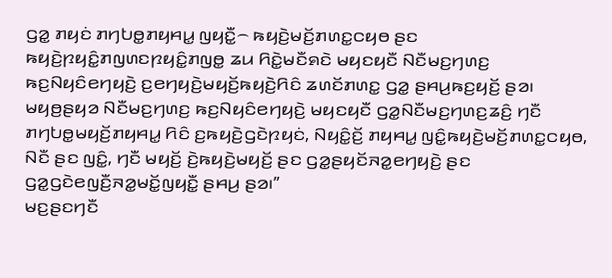ꤞꤤ꤭ ꤊꤟꤢꤦ ꤊꤚꤝꤥ꤭ꤊꤟꤌꤣ꤭ ꤜꤟꤢꤪ꤭꤮ ꤒꤟꤢꤧ꤬ꤗꤢꤩ꤬ꤊꤛꤢ꤭ꤍꤟꤥ ꤔꤢ ꤒꤟꤢꤧ꤬ꤐꤟꤢꤨ꤭ꤊꤜꤛꤢꤐꤟꤢꤨ꤭ꤊꤜꤥ꤭ ꤘꤣ ꤖꤢꤧ꤭ꤗꤢꤪꤎꤢꤧ ꤗꤟꤢꤟꤢꤪ ꤡꤢꤪꤗꤢ꤬ꤚꤛꤢ꤬ ꤒꤢ꤬ꤡꤟꤢꤨꤕꤚꤟꤢꤧ꤬ ꤢ꤬ꤕꤚꤟꤢꤧ꤬ꤗꤟꤢꤩ꤬ꤒꤟꤢꤧ꤬ꤖꤢꤨ ꤘꤛꤢꤩꤊꤛꤢ꤭ ꤞꤤ꤭ ꤔꤌꤣ꤬ꤒꤢ꤬ꤟꤢꤩ꤬ ꤔꤤ꤯ ꤗꤟꤥ꤬ꤔꤟꤤ ꤡꤢꤪꤗꤢ꤬ꤚꤛꤢ꤬ ꤒꤢ꤬ꤡꤟꤢꤨꤕꤚꤟꤢꤧ꤬ ꤗꤟꤢꤟꤢꤪ ꤞꤤ꤭ꤡꤢꤪꤗꤢ꤬ꤚꤛꤢ꤬ꤘꤢꤨ꤬ ꤚꤢꤪ ꤊꤚꤝꤥ꤭ꤗꤟꤢꤩ꤬ꤊꤟꤌꤣ꤭ ꤖꤢꤨ ꤢ꤬ꤒꤟꤢꤧ꤬ꤞꤢꤧꤐꤟꤢꤦ, ꤡꤟꤢꤨ꤭ꤢꤩ꤬ ꤊꤟꤌꤣ꤭ ꤜꤢꤨ꤭ꤒꤟꤢꤧ꤬ꤗꤢꤩ꤬ꤊꤛꤢ꤭ꤍꤟꤥ, ꤡꤢꤪ ꤔꤢ ꤜꤢꤨ꤭, ꤚꤢꤪ ꤗꤟꤢꤩ꤬ ꤢꤧ꤬ꤒꤟꤢꤧ꤬ꤗꤟꤢꤩ꤬ ꤔꤢ ꤞꤤ꤭ꤔꤟꤢꤩꤏꤤ꤭ꤕꤚꤟꤢꤧ꤬ ꤔꤢ ꤞꤤ꤭ꤞꤢꤧꤕꤜꤢꤪ꤬ꤏꤤ꤭ꤗꤢꤩ꤭ꤜꤟꤢꤪ꤭ ꤔꤌꤣ꤬ ꤔꤤ꤯”
ꤗꤢ꤬ꤔꤢꤚꤢꤪ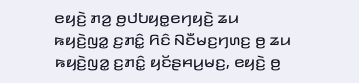ꤕꤟꤢꤧ꤬ ꤊꤤ꤬ ꤥ꤬ꤓꤝꤟꤥ꤭ꤕꤚꤟꤢꤧ꤬ ꤘꤣ ꤒꤟꤢꤧ꤬ꤜꤤ꤭ ꤢ꤬ꤊꤢꤨ꤭ ꤖꤢꤨ ꤡꤢꤪꤗꤢ꤬ꤚꤛꤢ꤬ ꤥ꤬ ꤘꤣ ꤒꤟꤢꤧ꤬ꤜꤤ꤭ ꤢ꤬ꤊꤢꤨ꤭ ꤟꤢꤩꤔꤌꤣ꤬ꤗꤢ꤬, ꤕꤟꤢꤧ꤬ ꤥ꤬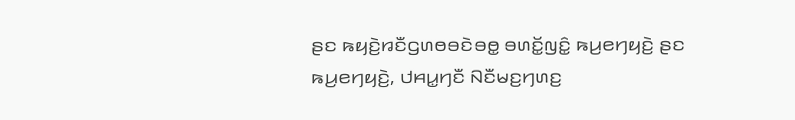ꤔꤢ ꤒꤟꤢꤧ꤬ꤙꤢꤪꤞꤛꤥꤋꤢꤧꤋꤥ꤭ ꤋꤛꤢꤩ꤭ꤜꤢꤨ꤭ ꤒꤣ꤬ꤕꤚꤟꤢꤧ꤬ ꤔꤢ ꤒꤣ꤬ꤕꤚꤟꤢꤧ꤬, ꤓꤌꤣ꤭ꤚꤢꤪ ꤡꤢꤪꤗꤢ꤬ꤚꤛꤢ꤬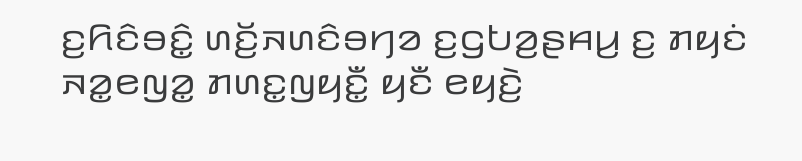ꤢ꤬ꤖꤢꤨꤋꤢꤨ꤭ ꤛꤢꤩ꤬ꤏꤛꤢꤨꤋꤚꤤ ꤢ꤬ꤞꤝꤤ꤬ꤔꤌꤣ꤬ ꤢ꤬ ꤊꤟꤢꤦ ꤏꤤ꤭ꤕꤜꤤ꤭ ꤊꤛꤢ꤭ꤜꤟꤢꤪ꤭ ꤟꤢꤪ ꤕꤟꤢꤧ꤬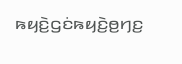ꤒꤟꤢꤧ꤬ꤞꤢꤦꤒꤟꤢꤧ꤬ꤥ꤬ꤚꤢ꤬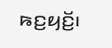ꤒꤢ꤬ꤟꤢꤩ꤬꤯